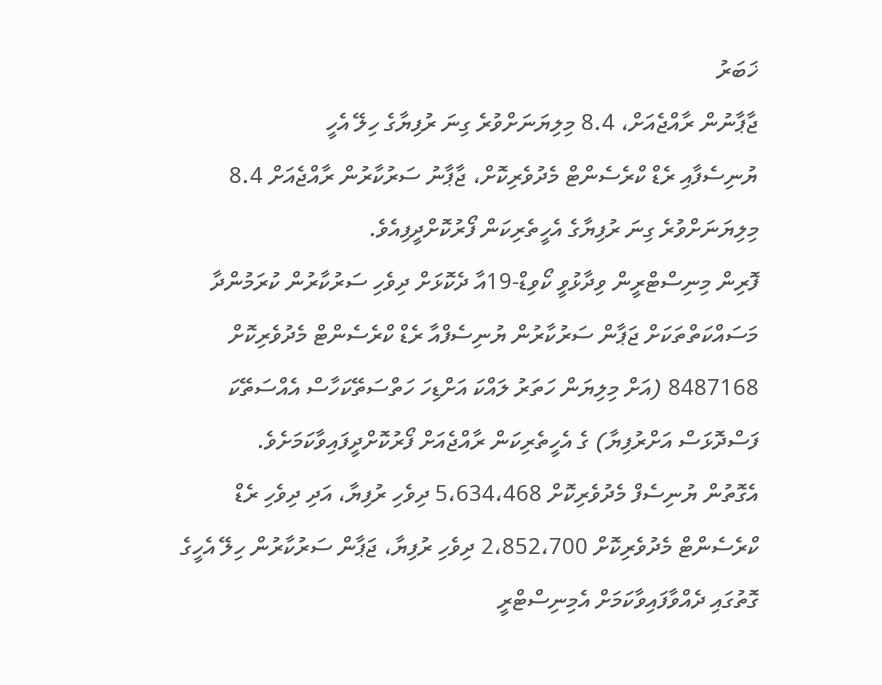ޚަބަރު
ޖާޕާނުން ރާއްޖެއަށް، 8.4 މިލިޔަނަށްވުރެ ގިނަ ރުފިޔާގެ ހިލޭ އެހީ
ޔުނިސެފާއި ރެޑް ކްރެސެންޓް މެދުވެރިކޮށް، ޖާޕާނު ސަރުކާރުން ރާއްޖެއަށް 8.4 މިލިޔަނަށްވުރެ ގިނަ ރުފިޔާގެ އެހީތެރިކަން ފޯރުކޮށްދީފިއެވެ.
ފޮރިން މިނިސްޓްރީން ވިދާޅުވީ ކޯވިޑް-19އާ ދެކޮޅަށް ދިވެހި ސަރުކާރުން ކުރަމުންދާ މަސައްކަތްތަކަށް ޖަޕާން ސަރުކާރުން ޔުނިސެފްއާ ރެޑް ކްރެސެންޓް މެދުވެރިކޮށް 8487168 (އަށް މިލިޔަން ހަތަރު ލައްކަ އަށްޑިހަ ހަތްސަތޭކަހާސް އެއްސަތޭކަ ފަސްދޮޅަސް އަށްރުފިޔާ) ގެ އެހީތެރިކަން ރާއްޖެއަށް ފޯރުކޮށްދީފައިވާކަމަށެވެ.
އެގޮތުން ޔުނިސެފް މެދުވެރިކޮށް 5،634،468 ދިވެހި ރުފިޔާ، އަދި ދިވެހި ރެޑް ކްރެސެންޓް މެދުވެރިކޮށް 2،852،700 ދިވެހި ރުފިޔާ، ޖަޕާން ސަރުކާރުން ހިލޭ އެހީގެ ގޮތުގައި ދެއްވާފައިވާކަމަށް އެމިނިސްޓްރީ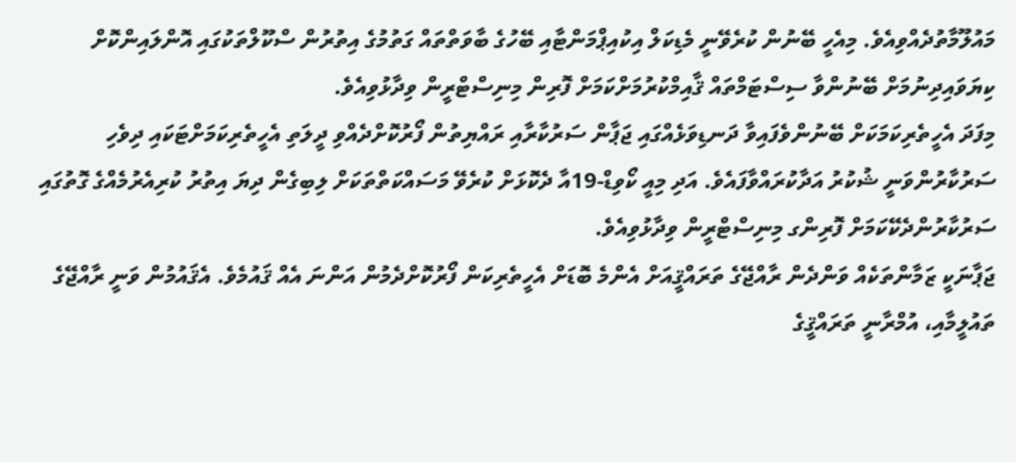މައުލޫމާތުދެއްވިއެވެ. މިއެހީ ބޭނުން ކުރެވޭނީ މެޑިކަލް އިކުއިޕްމަންޓާއި ބޭހުގެ ބާވަތްތައް ގަތުމުގެ އިތުރުން ސްކޫލްތަކުގައި އޮންލައިންކޮށް ކިޔަވައިދިނުމަށް ބޭނުންވާ ސިސްޓަމްތައް ޤާއިމްކުރުމަށްކަމަށް ފޮރިން މިނިސްޓްރީން ވިދާޅުވިއެވެ.
މިފަދަ އެހީތެރިކަމަކަށް ބޭނުންވެފައިވާ ދަނޑިވަޅެއްގައި ޖަޕާން ސަރުކާރާއި ރައްޔިތުން ފޯރުކޮށްދެއްވި ދީލަތި އެހީތެރިކަމަށްޓަކައި ދިވެހި ސަރުކާރުންވަނީ ޝުކުރު އަދާކުރައްވާފައެވެ. އަދި މިއީ ކޯވިޑް-19އާ ދެކޮޅަށް ކުރެވޭ މަސައްކަތްތަކަށް ލިބިގެން ދިޔަ އިތުރު ކުރިއެރުމެއްގެ ގޮތުގައި ސަރުކާރުންދެކޭކަމަށް ފޮރިންގ މިނިސްޓްރީން ވިދާޅުވިއެވެ.
ޖަޕާނަކީ ޒަމާންތަކެއް ވަންދެން ރާއްޖޭގެ ތަރައްޤީއަށް އެންމެ ބޮޑަށް އެހީތެރިކަން ފޯރުކޮށްދެމުން އަންނަ އެއް ޤައުމެވެ. އެޤައުމުން ވަނީ ރާއްޖޭގެ ތައުލީމާއި، އުމްރާނީ ތަރައްޤީގެ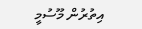އިތުރުން މޫސުމީ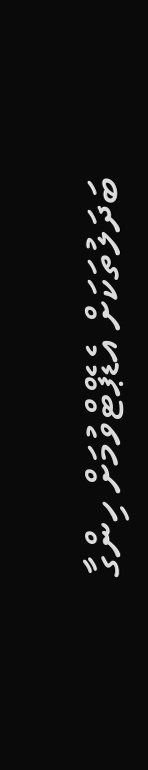ބަދަލުތަކަށް އެޑެޕްޓްވުމަށް ހިންގާ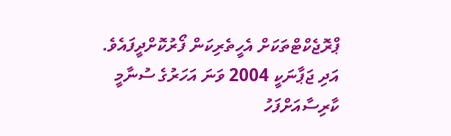ޕްރޮޖެކްޓްތަކަށް އެހީތެރިކަން ފޯރުކޮށްދީފައެވެ. އަދި ޖަޕާނަކީ 2004 ވަނަ އަހަރުގެ ސުނާމީ ކާރިސާއަށްފަހު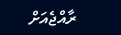ރާއްޖެއަށް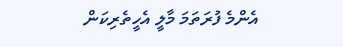އެންމެ ފުރަތަމަ މާލީ އެހީތެރިކަން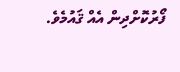ފޯރުކޮށްދިން އެއް ޤައުމެވެ.